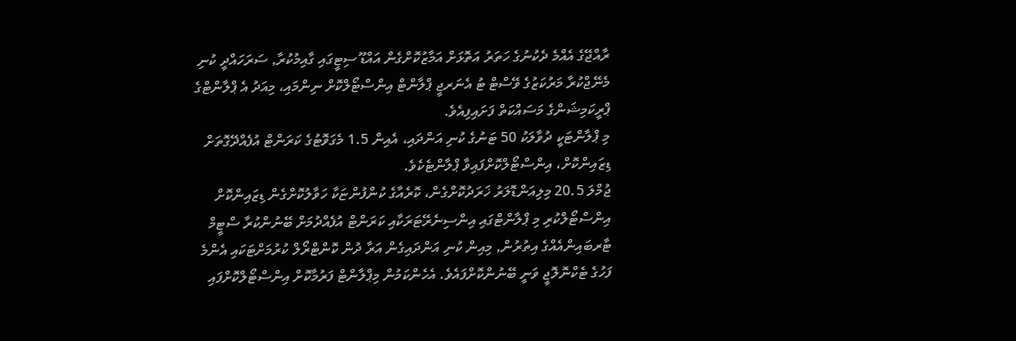ރާއްޖޭގެ އެއްމެ ދެކުނުގެ ހަތަރު އަތޮޅަށް އަމާޒުކޮށްގެން އައްޑޫ ސިޓީގައި ގާއިމުކުރާ, ސަރަހައްދީ ކުނި މެނޭޖްކުރާ މަރުކަޒުގެ ވޭސްޓް ޓު އެނަރޖީ ޕްލާންޓް އިންސްޓޯލްކޮށް ނިންމައި، މިއަދު އެ ޕްލާންޓްގެ ޕްރީކަމިޝަންގެ މަސައްކަތް ފަށައިފިއެވެ.
މި ޕްލާންޓަކީ ދުވާލަކު 50 ޓަނުގެ ކުނި އަންދައި، އެއިން 1.5 މެގަވޮޓުގެ ކަރަންޓް އުފެއްދޭގޮތަށް ޑިޒައިންކޮށް، އިންސްޓޯލްކޮށްފައިވާ ޕްލާންޓެކެވެ.
ޖުމްލަ 20.5 މިލިއަންޑޮލަރު ޚަރަދުކޮށްގެން، ކޮރެއާގެ ކުންފުންޏަކާ ހަވާލުކޮށްގެން ޑިޒައިންކޮށް އިންސްޓޯލްކުރި މި ޕްލާންޓްގައި އިންސިނެރޭޓަރަކާއި ކަރަންޓް އުފެއްދުމަށް ބޭނުންކުރާ ސްޓީމް ޓާރބައިންއެއްގެ އިތުރުން, މިއިން ކުނި އަންދައިގެން އަރާ ދުން ކޮންޓްރޯލް ކުރުމަށްޓަކައި އެންމެ ފަހުގެ ޓެކްނޮލޮޖީ ވަނީ ބޭނުންކޮށްފައެވެ. އެހެންކަމުން މިޕްލާންޓް ފަރުމާކޮށް އިންސްޓޯލްކޮށްފައި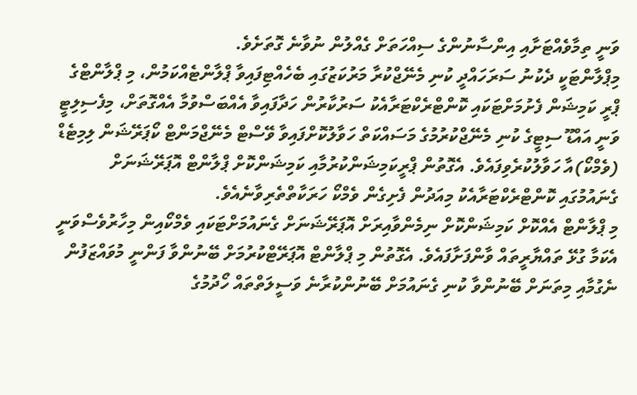ވަނީ ތިމާވެއްޓަށާއި އިންސާނުންގެ ސިއްހަތަށް ގެއްލުން ނުވާނެ ގޮތަށެވެ.
މިޕްލާންޓަކީ ދެކުނު ސަރަހައްދީ ކުނި މެނޭޖްކުރާ މަރުކަޒުގައި ބެހެއްޓިފައިވާ ޕްލާންޓެއްކަމުން، މި ޕްލާންޓްގެ ޕްރީ ކަމިޝަން ފެށުމަށްޓަކައި ކޮންޓްރެކްޓަރާއެކު ސަރުކާރުން ހަދާފައިވާ އެއްބަސްވުމާ އެއްގޮތަށް، މިފެސިލިޓީ ވަނީ އައްޑޫ ސިޓީގެ ކުނި މެނޭޖްކުރުމުގެ މަސައްކަތް ހަވާލުކޮށްފައިވާ ވޭސްޓް މެނޭޖްމަންޓް ކޯޕަރޭޝަން ލިމިޓެޑް (ވެމްކޯ)އާ ހަވާލުކުރެވިފައެވެ. އެގޮތުން ޕްރީކަމިޝަންކުރުމާއި ކަމިޝަންކޮށް ޕްލާންޓް އޮޕަރޭޝަނަށް ގެނައުމުގައި ކޮންޓްރެކްޓަރާއެކު މިއަދުން ފެށިގެން ވެމްކޯ ހަރަކާތްތެރިވާނެއެވެ.
މި ޕްލާންޓް އެއްކޮށް ކަމިޝަންކޮށް ނިމެންވާއިރަށް އޮޕަރޭޝަނަށް ގެނައުމަށްޓަކައި ވެމްކޯއިން މިހާރުވެސްވަނީ އެކަމާ ގުޅޭ ތައްޔާރީތައް ވާންފަށާފައެވެ. އެގޮތުން މި ޕްލާންޓް އޮޕަރޭޓްކުރުމަށް ބޭނުންވާ ފަންނީ މުވައްޒަފުން ނެގުމާއި މިތަނަށް ބޭނުންވާ ކުނި ގެނައުމަށް ބޭނުންކުރާނެ ވަސީލަތްތައް ހޯދުމުގެ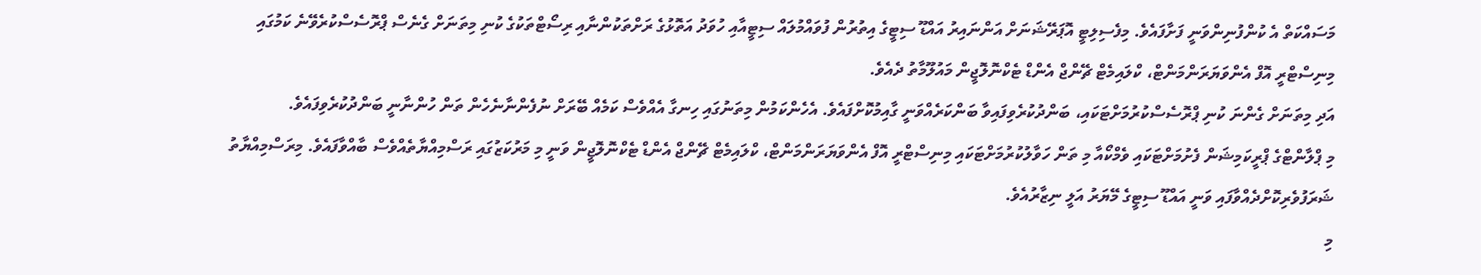މަސައްކަތް އެ ކުންފުނިންވަނީ ފަށާފައެވެ. މިފެސިލިޓީ އޮޕަރޭޝަނަށް އަންނައިރު އައްޑޫ ސިޓީގެ އިތުރުން ފުވައްމުލައް ސިޓީއާއި ހުވަދު އަތޮޅުގެ ރަށްތަކުންނާއި ރިސޯޓްތަކުގެ ކުނި މިތަނަށް ގެނެސް ޕްރޮސެސްކުރެވޭނެ ކަމުގައި މިނިސްޓްރީ އޮފް އެންވަޔަރަންމަންޓް، ކްލައިމެޓް ޗޭންޖް އެންޑް ޓެކްނޮލޮޖީން މައުލޫމާތު ދެއެވެ.
އަދި މިތަނަށް ގެންނަ ކުނި ޕްރޮސެސްކުރުމަށްޓަކައި، ބަންދުކުރެވިފައިވާ ބަންކަރެއްވަނީ ގާއިމުކޮށްފައެވެ. އެހެންކަމުން މިތަނުގައި ހިނގާ އެއްވެސް ކަމެއް ބޭރަށް ނުފެންނާނެހެން ތަން ހުންނާނީ ބަންދުކުރެވިފައެވެ.
މި ޕްލާންޓްގެ ޕްރީކަމިޝަން ފެށުމަށްޓަކައި ވެމްކޯއާ މި ތަން ހަވާލުކުރުމަށްޓަކައި މިނިސްޓްރީ އޮފް އެންވަޔަރަންމަންޓް، ކްލައިމެޓް ޗޭންޖް އެންޑް ޓެކްނޮލޮޖީން ވަނީ މި މަރުކަޒުގައި ރަސްމިއްޔާތެއްވެސް ބާއްވާފައެވެ. މިރަސްމިއްޔާތު ޝަރަފުވެރިކޮށްދެއްވާފައި ވަނީ އައްޑޫ ސިޓީގެ މޭޔަރު އަލީ ނިޒާރުއެވެ.
މި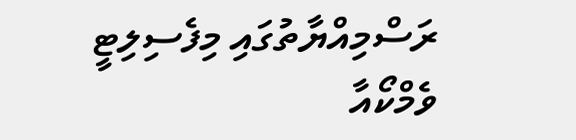ރަސްމިއްޔާތުގައި މިފެސިލިޓީ ވެމްކޯއާ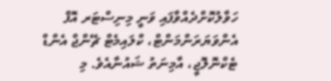ހަވާލުކޮށްދެއްވާފައި ވަނީ މިނިސްޓަރ އޮފް އެންވަޔަރަންމަންޓް، ކްލައިމެޓް ޗޭންޖް އެންޑް ޓެކްނޮލޮޖީ، އާމިނަތު ޝައުނާއެވެ. މި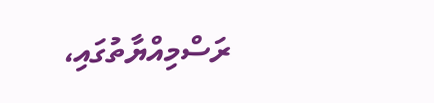ރަސްމިއްޔާތުގައި،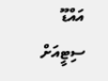އައްޑޫ ސިޓީއަށް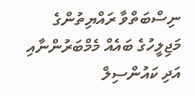ނިސްބަތްވާ ރައްޔިތުންގެ މަޖިލީހުގެ ބައެއް މެމްބަރުންނާއި އަދި ކައުންސިލް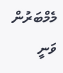މެމްބަރުން ވަނީ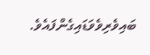ބައިވެރިވެވަޑައިގެންފައެވެ.